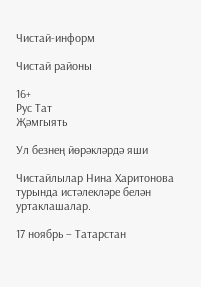Чистай-информ

Чистай районы

16+
Рус Тат
Җәмгыять

Ул безнең йөрәкләрдә яши

Чистайлылар Нина Харитонова турында истәлекләре белән уртаклашалар.

17 ноябрь – Татарстан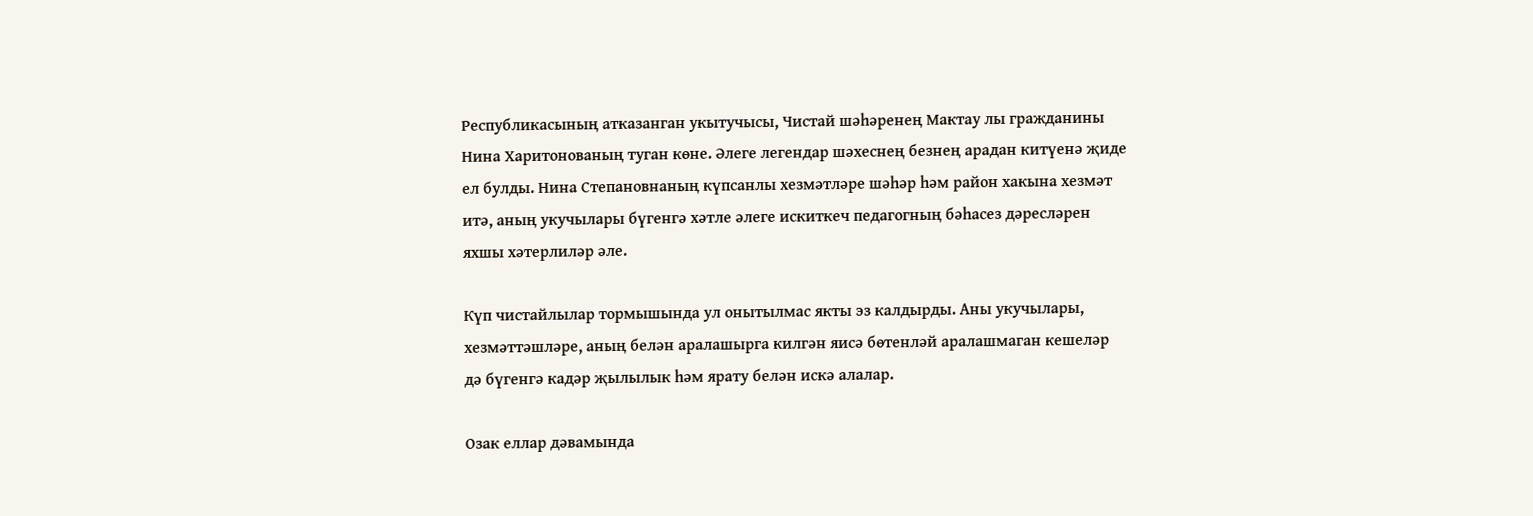Республикасының атказанган укытучысы, Чистай шәһәренең Мактау лы гражданины Нина Харитонованың туган көне. Әлеге легендар шәхеснең безнең арадан китүенә җиде ел булды. Нина Степановнаның күпсанлы хезмәтләре шәһәр һәм район хакына хезмәт итә, аның укучылары бүгенгә хәтле әлеге искиткеч педагогның бәһасез дәресләрен яхшы хәтерлиләр әле.

Күп чистайлылар тормышында ул онытылмас якты эз калдырды. Аны укучылары, хезмәттәшләре, аның белән аралашырга килгән яисә бөтенләй аралашмаган кешеләр дә бүгенгә кадәр җылылык һәм ярату белән искә алалар.

Озак еллар дәвамында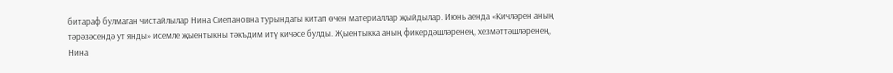битараф булмаган чистайлылар Нина Сиепановна турындагы китап өчен материаллар җыйдылар. Июнь аенда «Кичләрен аның тәрәзәсендә ут янды» исемле җыентыкны тәкъдим итү кичәсе булды. Җыентыкка аның фикердәшләренең, хезмәттәшләренең, Нина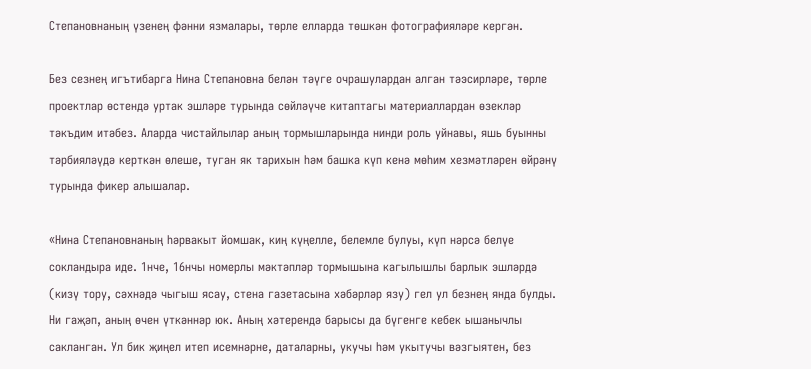Степановнаның үзенең фәнни язмалары, төрле елларда төшкән фотографияләре кергән.

Без сезнең игътибарга Нина Степановна белән тәүге очрашулардан алган тәэсирләре, төрле проектлар өстендә уртак эшләре турында сөйләүче китаптагы материаллардан өзекләр тәкъдим итәбез. Аларда чистайлылар аның тормышларында нинди роль уйнавы, яшь буынны тәрбияләүдә керткән өлеше, туган як тарихын һәм башка күп кенә мөһим хезмәтләрен өйрәнү турында фикер алышалар.

«Нина Степановнаның һәрвакыт йомшак, киң күңелле, белемле булуы, күп нәрсә белүе сокландыра иде. 1нче, 16нчы номерлы мәктәпләр тормышына кагылышлы барлык эшләрдә (кизү тору, сәхнәдә чыгыш ясау, стена газетасына хәбәрләр язу) гел ул безнең янда булды. Ни гаҗәп, аның өчен үткәннәр юк. Аның хәтерендә барысы да бүгенге кебек ышанычлы сакланган. Ул бик җиңел итеп исемнәрне, даталарны, укучы һәм укытучы вәзгыятен, без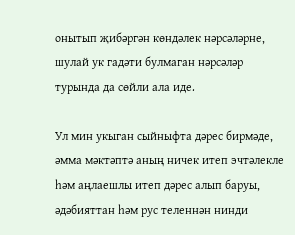онытып җибәргән көндәлек нәрсәләрне, шулай ук гадәти булмаган нәрсәләр турында да сөйли ала иде.

Ул мин укыган сыйныфта дәрес бирмәде, әмма мәктәптә аның ничек итеп эчтәлекле һәм аңлаешлы итеп дәрес алып баруы, әдәбияттан һәм рус теленнән нинди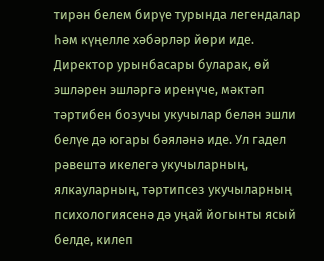тирән белем бирүе турында легендалар һәм күңелле хәбәрләр йөри иде. Директор урынбасары буларак, өй эшләрен эшләргә иренүче, мәктәп тәртибен бозучы укучылар белән эшли белүе дә югары бәяләнә иде. Ул гадел рәвештә икелегә укучыларның, ялкауларның, тәртипсез укучыларның психологиясенә дә уңай йогынты ясый белде, килеп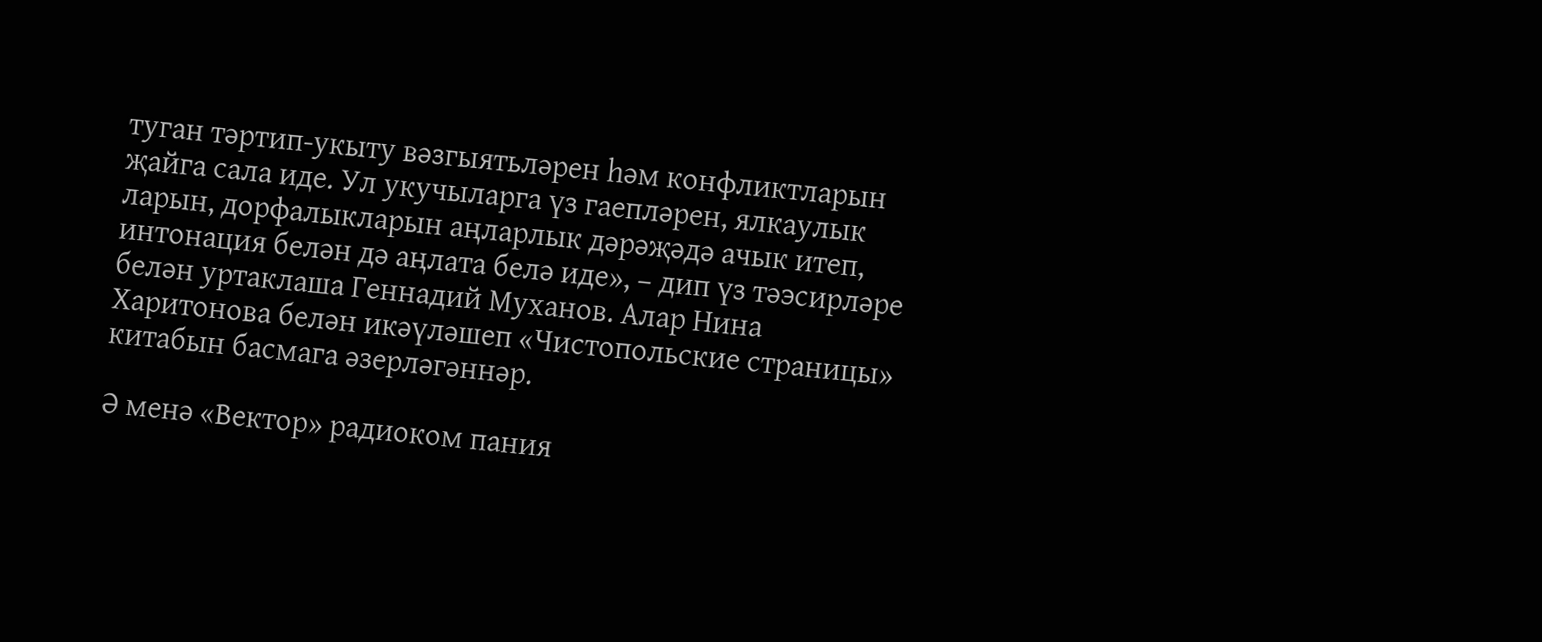туган тәртип-укыту вәзгыятьләрен һәм конфликтларын җайга сала иде. Ул укучыларга үз гаепләрен, ялкаулык ларын, дорфалыкларын аңларлык дәрәҗәдә ачык итеп, интонация белән дә аңлата белә иде», – дип үз тәэсирләре белән уртаклаша Геннадий Муханов. Алар Нина Харитонова белән икәүләшеп «Чистопольские страницы» китабын басмага әзерләгәннәр.

Ә менә «Вектор» радиоком пания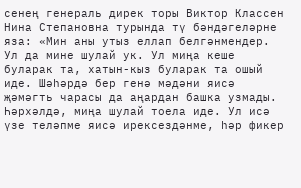сенең генераль дирек торы Виктор Классен Нина Степановна турында тү бәндәгеләрне яза: «Мин аны утыз еллап белгәнмендер. Ул да мине шулай ук. Ул миңа кеше буларак та, хатын-кыз буларак та ошый иде. Шәһәрдә бер генә мәдәни яисә җәмәгть чарасы да аңардан башка узмады. Һәрхәлдә, миңа шулай тоела иде. Ул исә үзе теләпме яисә ирексездәнме, һәр фикер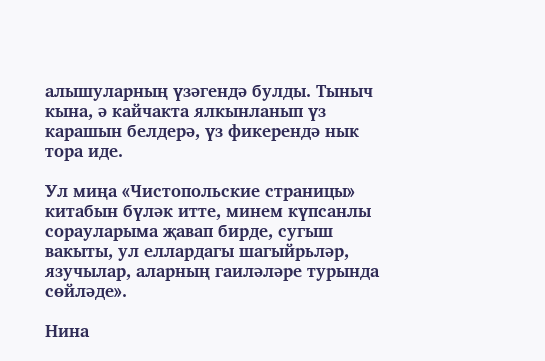алышуларның үзәгендә булды. Тыныч кына, ә кайчакта ялкынланып үз карашын белдерә, үз фикерендә нык тора иде.

Ул миңа «Чистопольские страницы» китабын бүләк итте, минем күпсанлы сорауларыма җавап бирде, сугыш вакыты, ул еллардагы шагыйрьләр, язучылар, аларның гаиләләре турында сөйләде».

Нина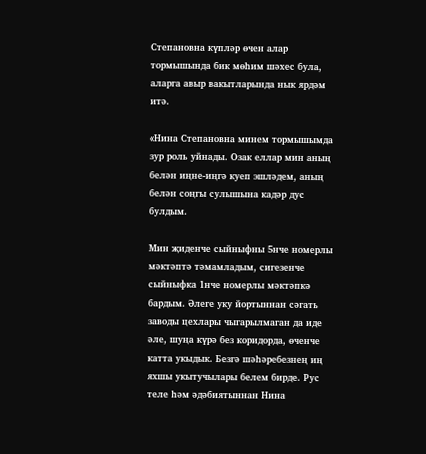Степановна күпләр өчен алар тормышында бик мөһим шәхес була, аларга авыр вакытларында нык ярдәм итә.

«Нина Степановна минем тормышымда зур роль уйнады. Озак еллар мин аның белән иңне-иңгә куеп эшләдем, аның белән соңгы сулышына кадәр дус булдым.

Мин җиденче сыйныфны 5нче номерлы мәктәптә тәмамладым, сигезенче сыйныфка 1нче номерлы мәктәпкә бардым. Әлеге уку йортыннан сәгать заводы цехлары чыгарылмаган да иде әле, шуңа күрә без коридорда, өченче катта укыдык. Безгә шәһәребезнең иң яхшы укытучылары белем бирде. Рус теле һәм әдәбиятыннан Нина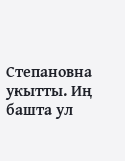Степановна укытты. Иң башта ул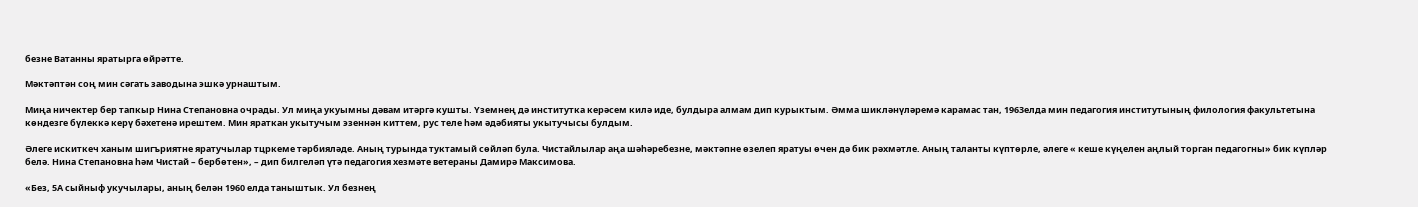безне Ватанны яратырга өйрәтте.

Мәктәптән соң мин сәгать заводына эшкә урнаштым.

Миңа ничектер бер тапкыр Нина Степановна очрады. Ул миңа укуымны дәвам итәргә кушты. Үземнең дә институтка керәсем килә иде, булдыра алмам дип курыктым. Әмма шикләнүләремә карамас тан, 1963елда мин педагогия институтының филология факультетына көндезге бүлеккә керү бәхетенә ирештем. Мин яраткан укытучым эзеннән киттем, рус теле һәм әдәбияты укытучысы булдым.

Әлеге искиткеч ханым шигъриятне яратучылар тцркеме тәрбияләде. Аның турында туктамый сөйләп була. Чистайлылар аңа шәһәребезне, мәктәпне өзелеп яратуы өчен дә бик рәхмәтле. Аның таланты күптөрле, әлеге « кеше күңелен аңлый торган педагогны» бик күпләр белә. Нина Степановна һәм Чистай – бербөтен», – дип билгеләп үтә педагогия хезмәте ветераны Дамирә Максимова.

«Без, 5А сыйныф укучылары, аның белән 1960 елда таныштык. Ул безнең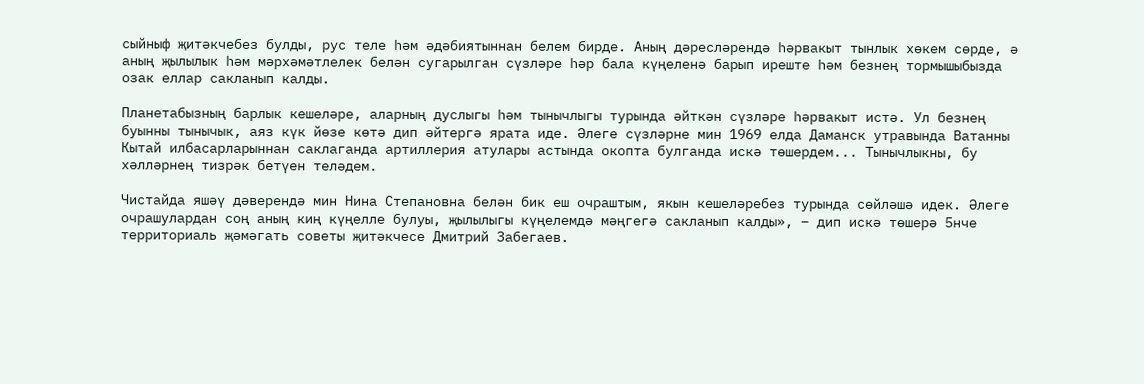сыйныф җитәкчебез булды, рус теле һәм әдәбиятыннан белем бирде. Аның дәресләрендә һәрвакыт тынлык хөкем сөрде, ә аның җылылык һәм мәрхәмәтлелек белән сугарылган сүзләре һәр бала күңеленә барып иреште һәм безнең тормышыбызда озак еллар сакланып калды.

Планетабызның барлык кешеләре, аларның дуслыгы һәм тынычлыгы турында әйткән сүзләре һәрвакыт истә. Ул безнең буынны тынычык, аяз күк йөзе көтә дип әйтергә ярата иде. Әлеге сүзләрне мин 1969 елда Даманск утравында Ватанны Кытай илбасарларыннан саклаганда артиллерия атулары астында окопта булганда искә төшердем... Тынычлыкны, бу хәлләрнең тизрәк бетүен теләдем.

Чистайда яшәү дәверендә мин Нина Степановна белән бик еш очраштым, якын кешеләребез турында сөйләшә идек. Әлеге очрашулардан соң аның киң күңелле булуы, җылылыгы күңелемдә мәңгегә сакланып калды», – дип искә төшерә 5нче территориаль җәмәгать советы җитәкчесе Дмитрий Забегаев.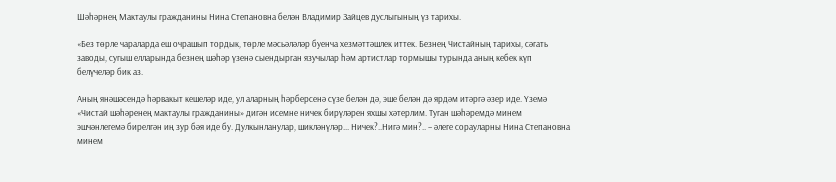Шәһәрнең Мактаулы гражданины Нина Степановна белән Владимир Зайцев дуслыгының үз тарихы.

«Без төрле чараларда еш очрашып тордык, төрле мәсьәләләр буенча хезмәттәшлек иттек. Безнең Чистайның тарихы, сәгать заводы, сугыш елларында безнең шәһәр үзенә сыендырган язучылар һәм артистлар тормышы турында аның кебек күп белүчеләр бик аз.

Аның янәшәсендә һәрвакыт кешеләр иде, ул аларның һәрберсенә сүзе белән дә, эше белән дә ярдәм итәргә әзер иде. Үземә «Чистай шәһәренең мактаулы гражданины» дигән исемне ничек бирүләрен яхшы хәтерлим. Туган шәһәремдә минем эшчәнлегемә бирелгән иң зур бәя иде бу. Дулкынланулар, шикләнүләр... Ничек?..Нигә мин?.. – әлеге сорауларны Нина Степановна минем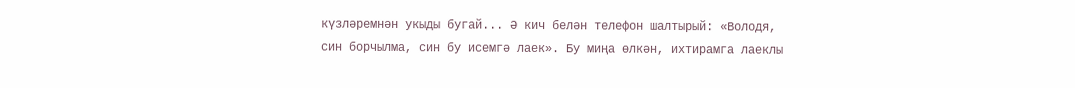күзләремнән укыды бугай... Ә кич белән телефон шалтырый: «Володя, син борчылма, син бу исемгә лаек». Бу миңа өлкән, ихтирамга лаеклы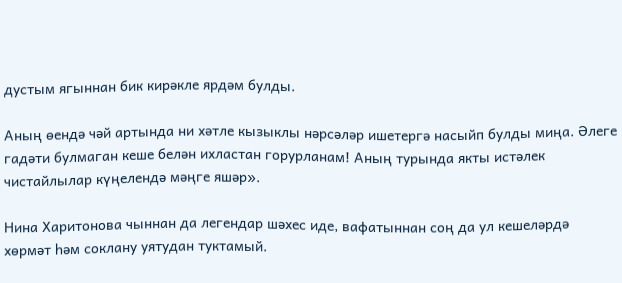дустым ягыннан бик кирәкле ярдәм булды.

Аның өендә чәй артында ни хәтле кызыклы нәрсәләр ишетергә насыйп булды миңа. Әлеге гадәти булмаган кеше белән ихластан горурланам! Аның турында якты истәлек чистайлылар күңелендә мәңге яшәр».

Нина Харитонова чыннан да легендар шәхес иде, вафатыннан соң да ул кешеләрдә хөрмәт һәм соклану уятудан туктамый.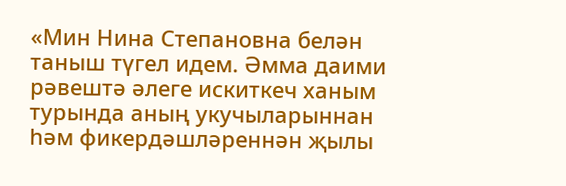«Мин Нина Степановна белән таныш түгел идем. Әмма даими рәвештә әлеге искиткеч ханым турында аның укучыларыннан һәм фикердәшләреннән җылы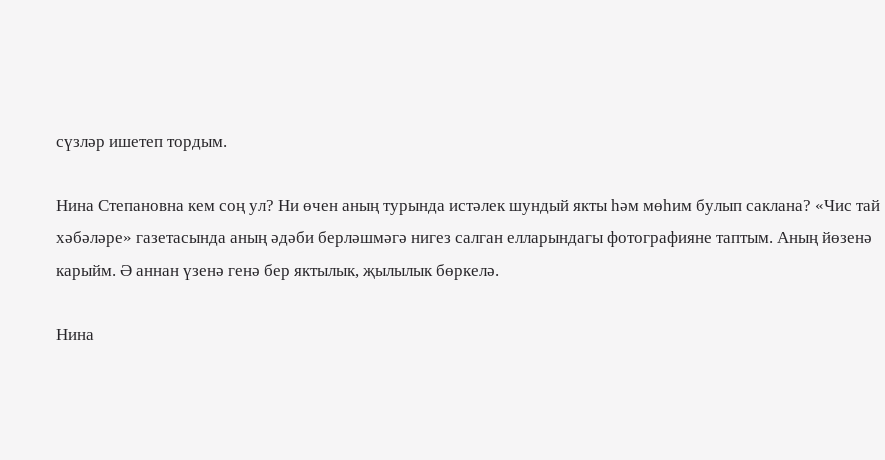сүзләр ишетеп тордым.

Нина Степановна кем соң ул? Ни өчен аның турында истәлек шундый якты һәм мөһим булып саклана? «Чис тай хәбәләре» газетасында аның әдәби берләшмәгә нигез салган елларындагы фотографияне таптым. Аның йөзенә карыйм. Ә аннан үзенә генә бер яктылык, җылылык бөркелә.

Нина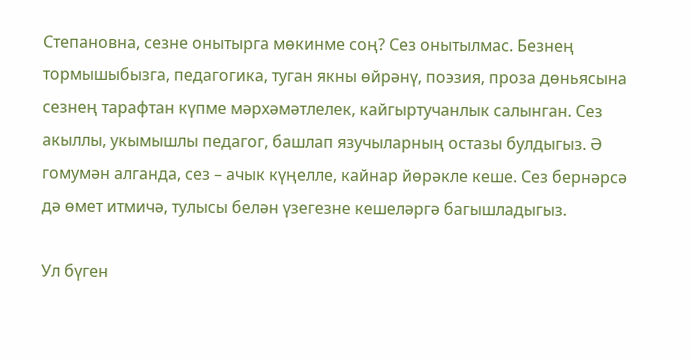Степановна, сезне онытырга мөкинме соң? Сез онытылмас. Безнең тормышыбызга, педагогика, туган якны өйрәнү, поэзия, проза дөньясына сезнең тарафтан күпме мәрхәмәтлелек, кайгыртучанлык салынган. Сез акыллы, укымышлы педагог, башлап язучыларның остазы булдыгыз. Ә гомумән алганда, сез – ачык күңелле, кайнар йөрәкле кеше. Сез бернәрсә дә өмет итмичә, тулысы белән үзегезне кешеләргә багышладыгыз.

Ул бүген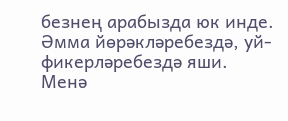безнең арабызда юк инде. Әмма йөрәкләребездә, уй-фикерләребездә яши. Менә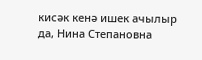кисәк кенә ишек ачылыр да, Нина Степановна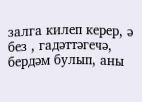залга килеп керер, ә без , гадәттәгечә, бердәм булып, аны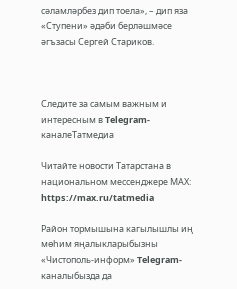сәламләрбез дип тоела», – дип яза «Ступени» әдәби берләшмәсе әгъзасы Сергей Стариков.



Следите за самым важным и интересным в Telegram-каналеТатмедиа

Читайте новости Татарстана в национальном мессенджере MАХ: https://max.ru/tatmedia

Район тормышына кагылышлы иң мөһим яңалыкларыбызны «Чистополь-информ» Telegram-каналыбызда да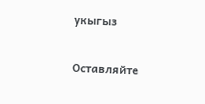укыгыз


Оставляйте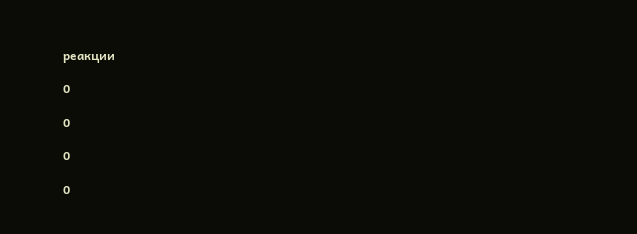реакции

0

0

0

0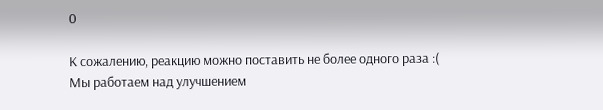0

К сожалению, реакцию можно поставить не более одного раза :(
Мы работаем над улучшением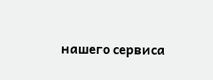нашего сервиса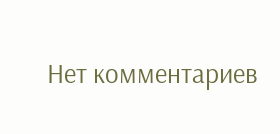Нет комментариев